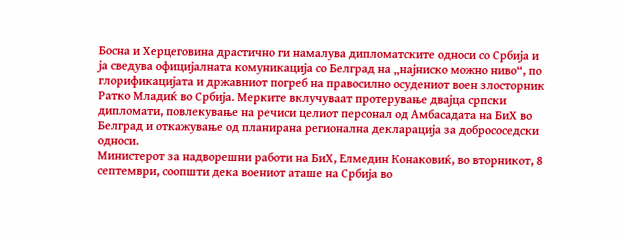Босна и Херцеговина драстично ги намалува дипломатските односи со Србија и ја сведува официјалната комуникација со Белград на „најниско можно ниво“, по глорификацијата и државниот погреб на правосилно осудениот воен злосторник Ратко Младиќ во Србија. Мерките вклучуваат протерување двајца српски дипломати, повлекување на речиси целиот персонал од Амбасадата на БиХ во Белград и откажување од планирана регионална декларација за добрососедски односи.
Министерот за надворешни работи на БиХ, Елмедин Конаковиќ, во вторникот, 8 септември, соопшти дека воениот аташе на Србија во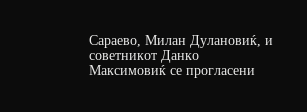Сараево, Милан Дулановиќ, и советникот Данко Максимовиќ се прогласени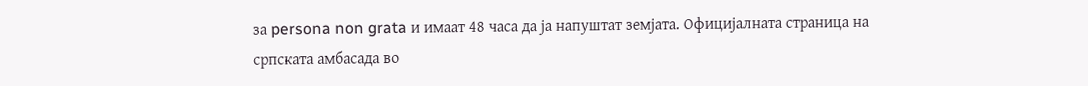за persona non grata и имаат 48 часа да ја напуштат земјата. Официјалната страница на српската амбасада во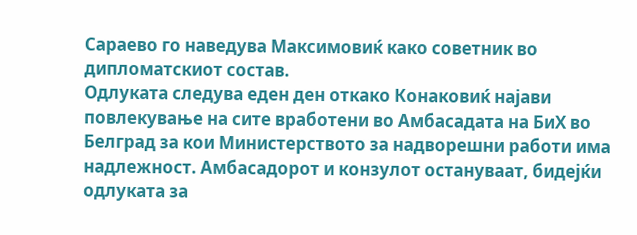Сараево го наведува Максимовиќ како советник во дипломатскиот состав.
Одлуката следува еден ден откако Конаковиќ најави повлекување на сите вработени во Амбасадата на БиХ во Белград за кои Министерството за надворешни работи има надлежност. Амбасадорот и конзулот остануваат, бидејќи одлуката за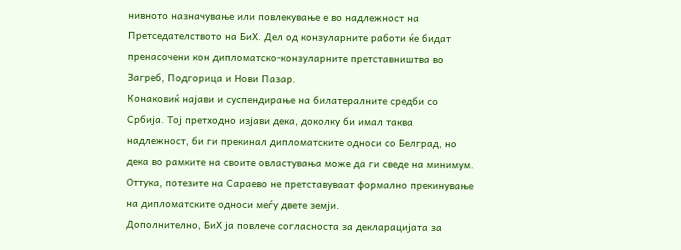нивното назначување или повлекување е во надлежност на Претседателството на БиХ. Дел од конзуларните работи ќе бидат пренасочени кон дипломатско-конзуларните претставништва во Загреб, Подгорица и Нови Пазар.
Конаковиќ најави и суспендирање на билатералните средби со Србија. Тој претходно изјави дека, доколку би имал таква надлежност, би ги прекинал дипломатските односи со Белград, но дека во рамките на своите овластувања може да ги сведе на минимум. Оттука, потезите на Сараево не претставуваат формално прекинување на дипломатските односи меѓу двете земји.
Дополнително, БиХ ја повлече согласноста за декларацијата за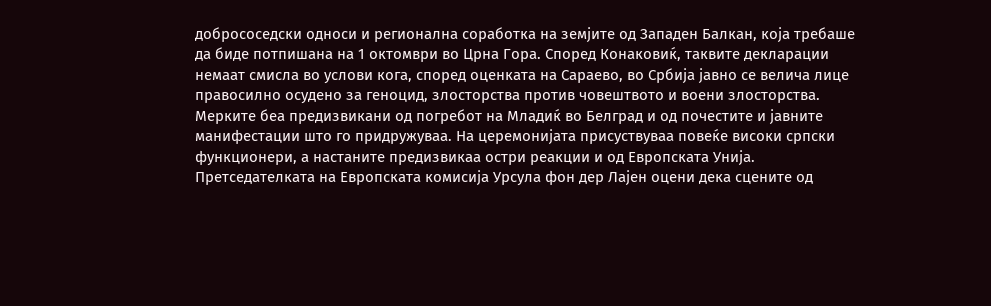добрососедски односи и регионална соработка на земјите од Западен Балкан, која требаше да биде потпишана на 1 октомври во Црна Гора. Според Конаковиќ, таквите декларации немаат смисла во услови кога, според оценката на Сараево, во Србија јавно се велича лице правосилно осудено за геноцид, злосторства против човештвото и воени злосторства.
Мерките беа предизвикани од погребот на Младиќ во Белград и од почестите и јавните манифестации што го придружуваа. На церемонијата присуствуваа повеќе високи српски функционери, а настаните предизвикаа остри реакции и од Европската Унија. Претседателката на Европската комисија Урсула фон дер Лајен оцени дека сцените од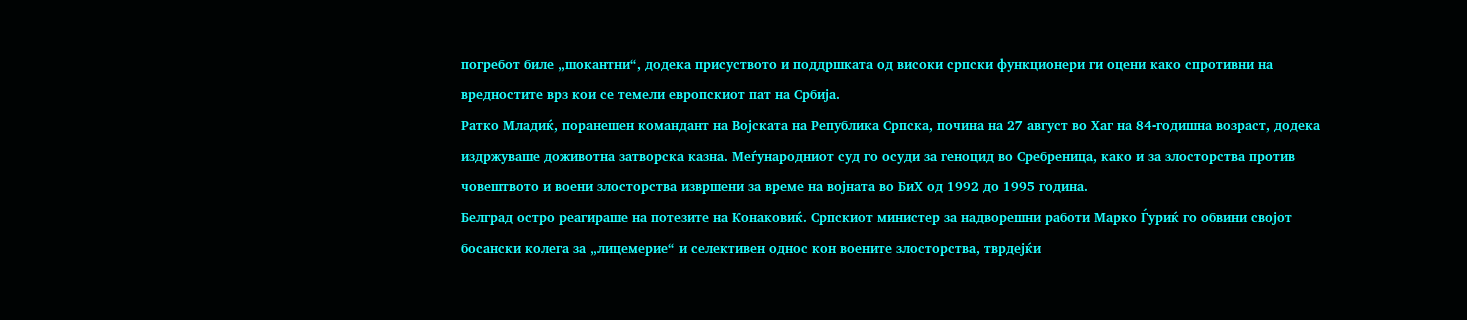погребот биле „шокантни“, додека присуството и поддршката од високи српски функционери ги оцени како спротивни на вредностите врз кои се темели европскиот пат на Србија.
Ратко Младиќ, поранешен командант на Војската на Република Српска, почина на 27 август во Хаг на 84-годишна возраст, додека издржуваше доживотна затворска казна. Меѓународниот суд го осуди за геноцид во Сребреница, како и за злосторства против човештвото и воени злосторства извршени за време на војната во БиХ од 1992 до 1995 година.
Белград остро реагираше на потезите на Конаковиќ. Српскиот министер за надворешни работи Марко Ѓуриќ го обвини својот босански колега за „лицемерие“ и селективен однос кон воените злосторства, тврдејќи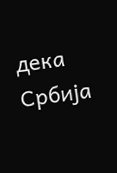дека Србија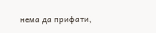нема да прифати,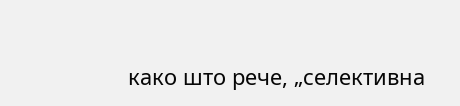како што рече, „селективна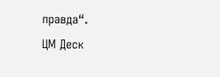правда“.
ЦМ Деск